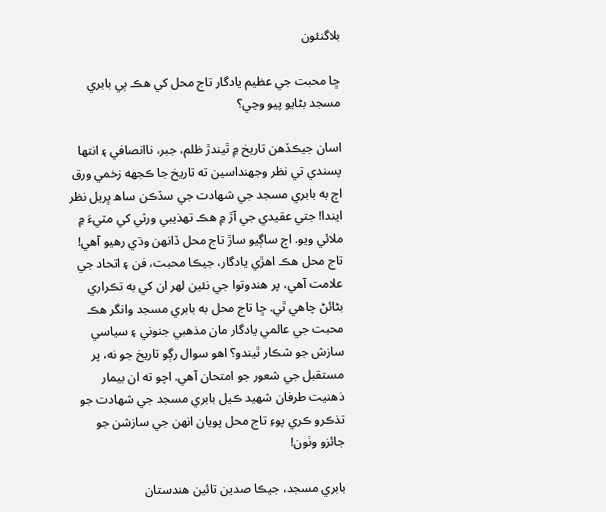بلاگنئون

ڇا محبت جي عظيم يادگار تاج محل کي ھڪ ٻي بابري مسجد بڻايو پيو وڃي؟

اسان جيڪڏهن تاريخ ۾ ٿيندڙ ظلم، جبر، ناانصافي ۽ انتھا پسندي تي نظر وجھنداسين ته تاريخ جا ڪجهه زخمي ورق اڄ به بابري مسجد جي شهادت جي سڏڪن ساھ ڀريل نظر ايندا! جتي عقيدي جي آڙ ۾ هڪ تهذيبي ورثي کي مٽيءَ ۾ ملائي ويو. اڄ ساڳيو ساڙ تاج محل ڏانهن وڌي رهيو آهي! تاج محل هڪ اهڙي يادگار، جيڪا محبت، فن ۽ اتحاد جي علامت آهي، پر هندوتوا جي نئين لهر ان کي به تڪراري بڻائڻ چاهي ٿي. ڇا تاج محل به بابري مسجد وانگر ھڪ محبت جي عالمي يادگار مان مذھبي جنوني ۽ سياسي سازش جو شڪار ٿيندو؟ اهو سوال رڳو تاريخ جو نه، پر مستقبل جي شعور جو امتحان آهي. اچو ته ان بيمار ذھنيت طرفان شھيد ڪيل بابري مسجد جي شھادت جو تذڪرو ڪري پوءِ تاج محل پويان انهن جي سازشن جو جائزو وٺون!

بابري مسجد، جيڪا صدين تائين هندستان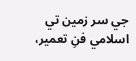جي سر زمين تي اسلامي فنِ تعمير،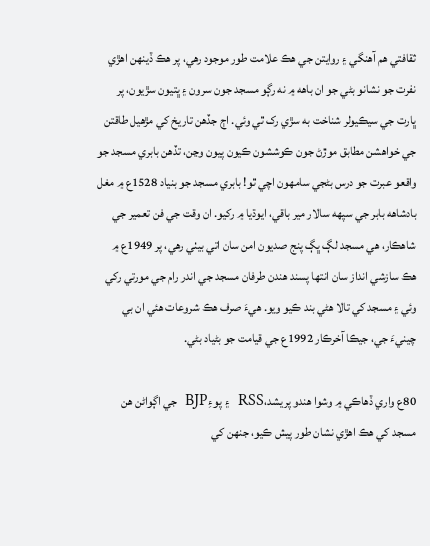ثقافتي هم آهنگي ۽ روايتن جي هڪ علامت طور موجود رهي، پر هڪ ڏينهن اهڙي نفرت جو نشانو بڻي جو ان باهه ۾ نه رڳو مسجد جون سرون ۽ ڀتيون سڙيون، پر ڀارت جي سيڪيولر شناخت به سڙي رک ٿي وئي. اڄ جڏهن تاريخ کي مڙهيل طاقتن جي خواهشن مطابق موڙڻ جون ڪوششون ڪيون پيون وڃن، تڏهن بابري مسجد جو واقعو عبرت جو درس بڻجي سامهون اچي ٿو! بابري مسجد جو بنياد 1528ع ۾ مغل بادشاهه بابر جي سپهه سالار مير باقي، ايوڌيا ۾ رکيو. ان وقت جي فن تعمير جي شاهڪار، هي مسجد لڳ ڀڳ پنج صديون امن سان اتي بيٺي رهي، پر 1949ع ۾ هڪ سازشي انداز سان انتھا پسند ھندن طرفان مسجد جي اندر رام جي مورتي رکي وئي ۽ مسجد کي تالا هڻي بند ڪيو ويو. هيءَ صرف ھڪ شروعات هئي ان بي چينيءَ جي، جيڪا آخرڪار 1992ع جي قيامت جو بڻياد بڻي.

80ع واري ڏهاڪي ۾ وشوا هندو پريشد،RSS  ۽ پوءِBJP  جي اڳواڻن هن مسجد کي هڪ اهڙي نشان طور پيش ڪيو، جنهن کي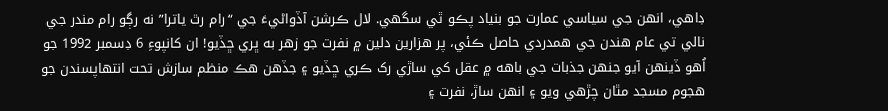ڊاهي، انهن جي سياسي عمارت جو بنياد پڪو ٿي سگهي. لال ڪرشن آڏواڻيءَ جي “رام رٿ ياترا” نه رڳو رام مندر جي نالي تي عام ھندن جي همدردي حاصل ڪئي، پر هزارين دلين ۾ نفرت جو زهر به ڀري ڇڏيو! ان کانپوءِ 6 ڊسمبر 1992 جو اُهو ڏينهن آيو جنهن جذبات جي باهه ۾ عقل کي ساڙي رک ڪري ڇڏيو ۽ جڏهن هڪ منظم سازش تحت انتهاپسندن جو هجوم مسجد مٿان چڙهي ويو ۽ انهن ساڙ، نفرت ۽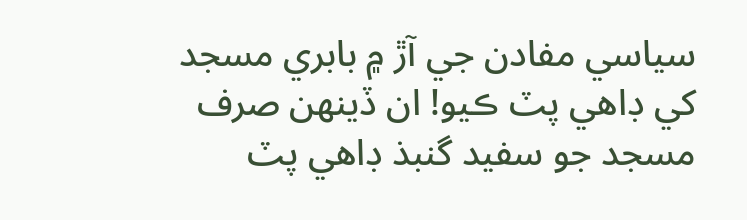سياسي مفادن جي آڙ ۾ بابري مسجد کي ڊاھي پٽ ڪيو! ان ڏينهن صرف مسجد جو سفيد گنبذ ڊاھي پٽ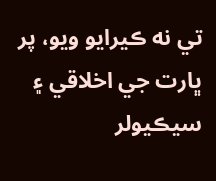تي نه ڪيرايو ويو، پر ڀارت جي اخلاقي ۽ سيڪيولر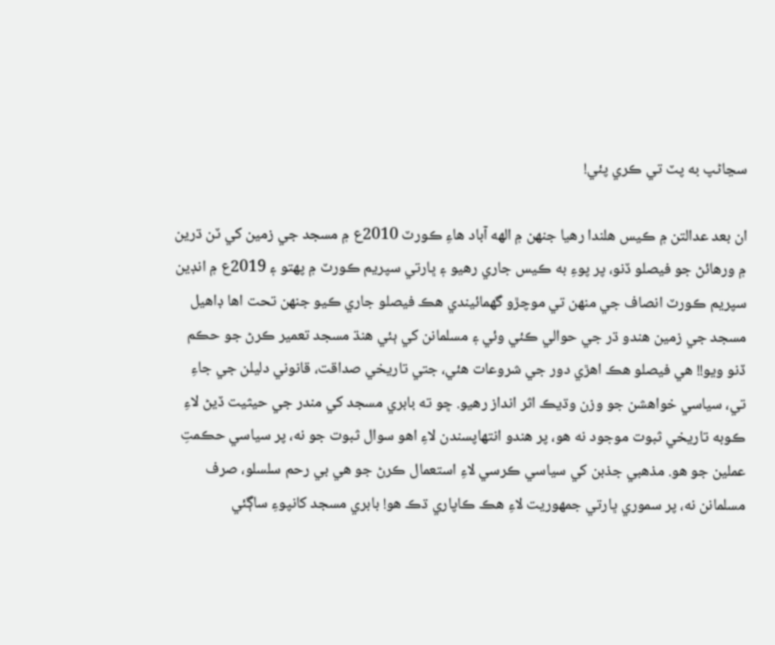سڃاڻپ به پٽ تي ڪري پئي!

ان بعد عدالتن ۾ ڪيس ھلندا رھيا جنهن ۾ الهه آباد هاءِ ڪورٽ 2010ع ۾ مسجد جي زمين کي ٽن ڌرين ۾ ورهائڻ جو فيصلو ڏنو، پر پوءِ به ڪيس جاري رھيو ۽ ڀارتي سپريم ڪورٽ ۾ پھتو ۽ 2019ع ۾ انڊين سپريم ڪورٽ انصاف جي منهن تي موچڙو گهمائيندي ھڪ فيصلو جاري ڪيو جنهن تحت اها ڊاھيل مسجد جي زمين هندو ڌر جي حوالي ڪئي وئي ۽ مسلمانن کي ٻئي هنڌ مسجد تعمير ڪرڻ جو حڪم ڏنو ويو!! هي فيصلو هڪ اهڙي دور جي شروعات هئي، جتي تاريخي صداقت، قانوني دليلن جي جاءِ تي، سياسي خواهشن جو وزن وڌيڪ اثر انداز رھيو. ڇو ته بابري مسجد کي مندر جي حيثيت ڏيڻ لاءِ ڪوبه تاريخي ثبوت موجود نه هو، پر هندو انتهاپسندن لاءِ اهو سوال ثبوت جو نه، پر سياسي حڪمتِ عملين جو هو. مذهبي جذبن کي سياسي ڪرسي لاءِ استعمال ڪرڻ جو هي بي رحم سلسلو، صرف مسلمانن نه، پر سموري ڀارتي جمهوريت لاءِ ھڪ ڪاپاري ڌڪ ھو! بابري مسجد کانپوءِ ساڳئي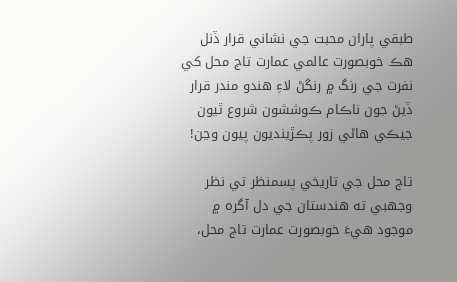طبقي پاران محبت جي نشاني قرار ڏنل ھڪ خوبصورت عالمي عمارت تاج محل کي نفرت جي رنگ ۾ رنگڻ لاءِ ھندو مندر قرار ڏيڻ جون ناڪام ڪوششون شروع ٿيون جيڪي ھاڻي زور پڪڙينديون پيون وڃن!

تاج محل جي تاريخي پسمنظر تي نظر وجهبي ته ھندستان جي دل آگره ۾ موجود ھيءَ خوبصورت عمارت تاج محل،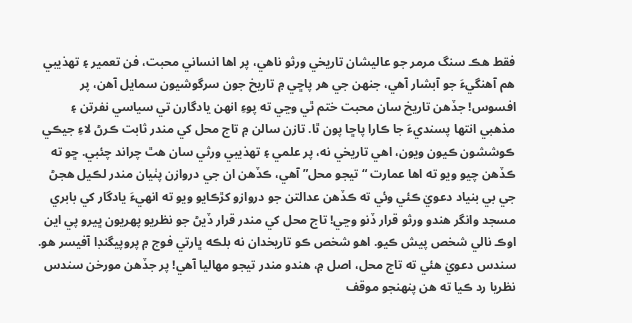فقط هڪ سنگ مرمر جو عاليشان تاريخي ورثو ناهي، پر اها انساني محبت، فن تعمير ۽ تهذيبي هم آهنگيءَ جو آبشار آهي، جنهن جي هر پاڇي ۾ تاريخ جون سرگوشيون سمايل آهن، پر افسوس! جڏهن تاريخ سان محبت ختم ٿي وڃي ته پوءِ انهن يادگارن تي سياسي نفرتن ۽ مذهبي انتها پسنديءَ جا ڪارا پاڇا پون ٿا. تازن سالن ۾ تاج محل کي مندر ثابت ڪرڻ لاءِ جيڪي ڪوششون ڪيون ويون، اهي تاريخي نه، پر علمي ۽ تهذيبي ورثي سان ھٿ چراند چئبي. ڇو ته ڪڏهن چيو ويو ته اها عمارت “تيجو محل” آهي، ڪڏهن ان جي دروازن پٺيان مندر لڪيل هجڻ جي بي بنياد دعويٰ ڪئي وئي ته ڪڏهن عدالتن جو دروازو کڙڪايو ويو ته انهيءَ يادگار کي بابري مسجد وانگر هندو ورثو قرار ڏنو وڃي! تاج محل کي مندر قرار ڏيڻ جو نظريو پهريون ڀيرو پي اين اوڪ نالي شخص پيش ڪيو. اهو شخص ڪو تاريخدان نه بلڪه ڀارتي فوج ۾ پروپيگنڊا آفيسر هو. سندس دعويٰ هئي ته تاج محل، اصل ۾، هندو مندر تيجو مهاليا آھي! پر جڏهن مورخن سندس نظريا رد ڪيا ته هن پنهنجو موقف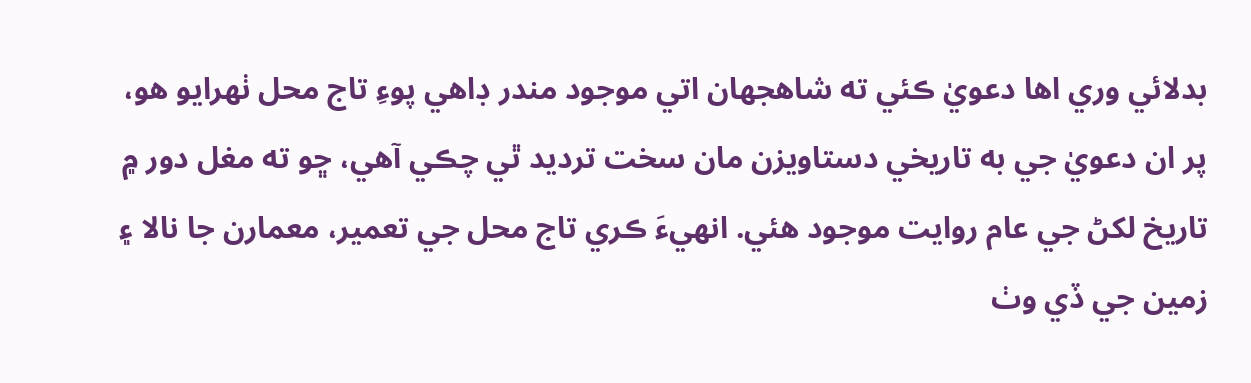بدلائي وري اھا دعويٰ ڪئي ته شاهجهان اتي موجود مندر ڊاهي پوءِ تاج محل ٺهرايو ھو، پر ان دعويٰ جي به تاريخي دستاويزن مان سخت ترديد ٿي چڪي آهي، ڇو ته مغل دور ۾ تاريخ لکڻ جي عام روايت موجود هئي. انھيءَ ڪري تاج محل جي تعمير، معمارن جا نالا ۽ زمين جي ڏي وٺ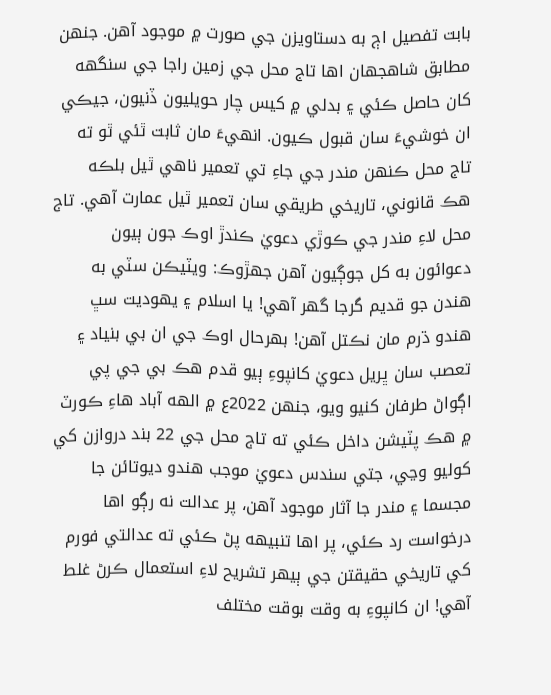بابت تفصيل اڄ به دستاويزن جي صورت ۾ موجود آهن. جنهن مطابق شاهجهان اھا تاج محل جي زمين راجا جي سنگهه کان حاصل ڪئي ۽ بدلي ۾ کيس چار حويليون ڏنيون، جيڪي ان خوشيءَ سان قبول ڪيون. انهيءَ مان ثابت ٿئي ٿو ته تاج محل ڪنهن مندر جي جاءِ تي تعمير ناھي ٿيل بلڪه هڪ قانوني، تاريخي طريقي سان تعمير ٿيل عمارت آهي. تاج محل لاءِ مندر جي ڪوڙي دعويٰ ڪندڙ اوڪ جون ٻيون دعوائون به کل جوڳيون آهن جھڙوڪ: ويٽيڪن سٽي به ھندن جو قديم گرجا گهر آھي! يا اسلام ۽ يهوديت سڀ هندو ڌرم مان نڪتل آهن! بهرحال اوڪ جي ان بي بنياد ۽ تعصب سان ڀريل دعويٰ کانپوءِ ٻيو قدم هڪ بي جي پي اڳواڻ طرفان کنيو ويو، جنهن 2022ع ۾ الهه آباد هاءِ ڪورٽ ۾ هڪ پٽيشن داخل ڪئي ته تاج محل جي 22 بند دروازن کي کوليو وڃي، جتي سندس دعويٰ موجب هندو ديوتائن جا مجسما ۽ مندر جا آثار موجود آهن، پر عدالت نه رڳو اها درخواست رد ڪئي، پر اها تنبيهه پڻ ڪئي ته عدالتي فورم کي تاريخي حقيقتن جي ٻيهر تشريح لاءِ استعمال ڪرڻ غلط آهي! ان کانپوءِ به وقت بوقت مختلف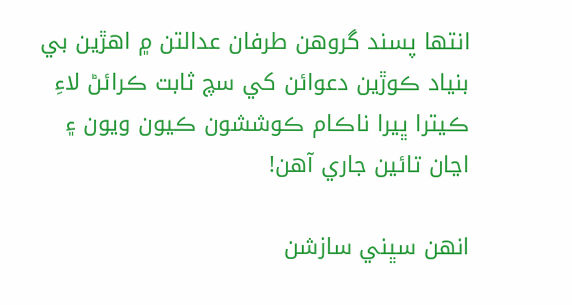انتھا پسند گروھن طرفان عدالتن ۾ اھڙين بي بنياد ڪوڙين دعوائن کي سچ ثابت ڪرائڻ لاءِ ڪيترا ڀيرا ناڪام ڪوششون ڪيون ويون ۽ اڃان تائين جاري آھن!

انهن سڀني سازشن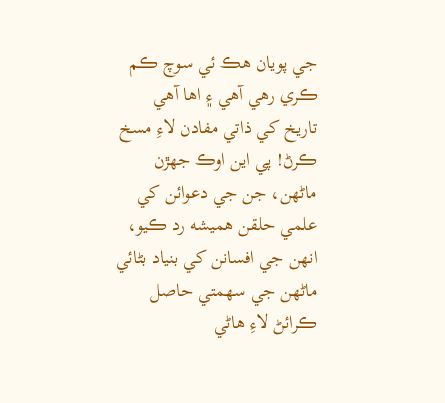جي پويان هڪ ئي سوچ ڪم ڪري رهي آهي ۽ اھا آھي  تاريخ کي ذاتي مفادن لاءِ مسخ ڪرڻ! پي اين اوڪ جهڙن ماڻهن، جن جي دعوائن کي علمي حلقن هميشه رد ڪيو، انهن جي افسانن کي بنياد بڻائي ماڻھن جي سھمتي حاصل ڪرائڻ لاءِ هاڻي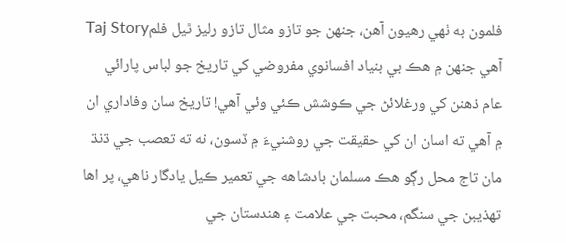فلمون به ٺهي رهيون آهن، جنھن جو تازو مثال تازو رليز ٿيل فلمTaj Story  آھي جنهن ۾ هڪ بي بنياد افسانوي مفروضي کي تاريخ جو لباس پارائي عام ذهنن کي ورغلائڻ جي ڪوشش ڪئي وئي آھي! تاريخ سان وفاداري ان ۾ آهي ته اسان ان کي حقيقت جي روشنيءَ ۾ ڏسون، نه ته تعصب جي ڌنڌ مان تاج محل رڳو هڪ مسلمان بادشاهه جي تعمير ڪيل يادگار ناهي، پر اها تهذيبن جي سنگم، محبت جي علامت ۽ هندستان جي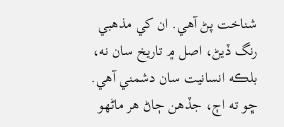شناخت پڻ آهي. ان کي مذهبي رنگ ڏيڻ، اصل ۾ تاريخ سان نه، بلڪه انسانيت سان دشمني آهي. ڇو ته اڄ، جڏهن ڄاڻ هر ماڻهو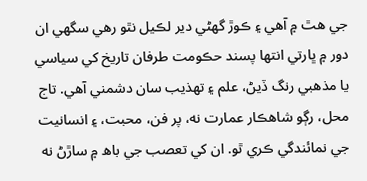جي هٿ ۾ آهي ۽ ڪوڙ گهڻي دير لڪيل نٿو رهي سگهي ان دور ۾ ڀارتي انتھا پسند حڪومت طرفان تاريخ کي سياسي يا مذهبي رنگ ڏيڻ، علم ۽ تهذيب سان دشمني آهي. تاج محل، رڳو شاهڪار عمارت نه، پر فن، محبت، ۽ انسانيت جي نمائندگي ڪري ٿو. ان کي تعصب جي باھ ۾ ساڙڻ نه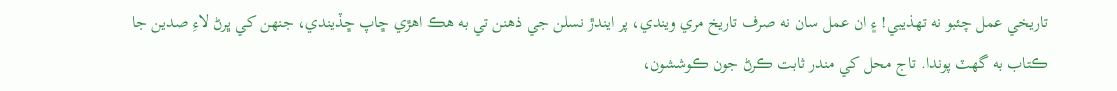تاريخي عمل چئبو نه تهذيبي! ۽ ان عمل سان نه صرف تاريخ مري ويندي، پر ايندڙ نسلن جي ذهنن تي به هڪ اهڙي ڇاپ ڇڏيندي، جنهن کي ڀرڻ لاءِ صدين جا ڪتاب به گهٽ پوندا. تاج محل کي مندر ثابت ڪرڻ جون ڪوششون،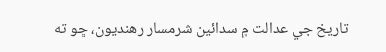تاريخ جي عدالت ۾ سدائين شرمسار رھنديون، ڇو ته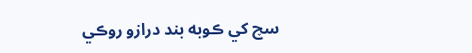سچ کي ڪوبه بند درازو روڪي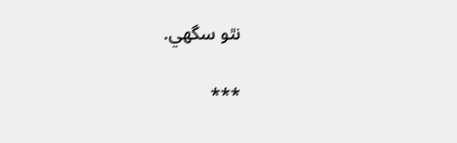نٿو سگهي.

***